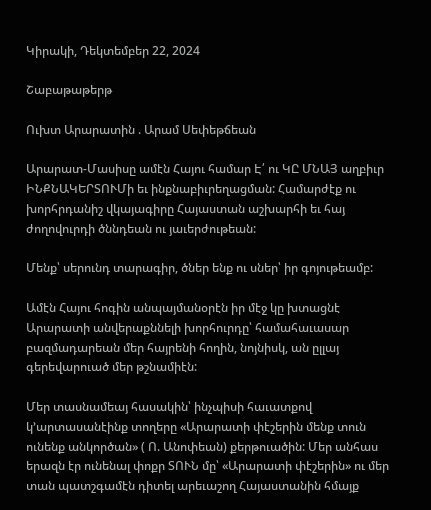Կիրակի, Դեկտեմբեր 22, 2024

Շաբաթաթերթ

Ուխտ Արարատին . Արամ Սեփեթճեան

Արարատ-Մասիսը ամէն Հայու համար Է՛ ու ԿԸ ՄՆԱՅ աղբիւր ԻՆՔՆԱԿԵՐՏՈՒՄի եւ ինքնաբիւրեղացման: Համարժէք ու խորհրդանիշ վկայագիրը Հայաստան աշխարհի եւ հայ ժողովուրդի ծննդեան ու յաւերժութեան:

Մենք՝ սերունդ տարագիր, ծներ ենք ու սներ՝ իր գոյութեամբ:

Ամէն Հայու հոգին անպայմանօրէն իր մէջ կը խտացնէ Արարատի անվերաքննելի խորհուրդը՝ համահաւասար բազմադարեան մեր հայրենի հողին, նոյնիսկ, ան ըլլայ գերեվարուած մեր թշնամիէն:

Մեր տասնամեայ հասակին՝ ինչպիսի հաւատքով կ՚արտասանէինք տողերը «Արարատի փէշերին մենք տուն ունենք անկործան» ( Ո. Անոփեան) քերթուածին: Մեր անհաս երազն էր ունենալ փոքր ՏՈՒՆ մը՝ «Արարատի փէշերին» ու մեր տան պատշգամէն դիտել արեւաշող Հայաստանին հմայք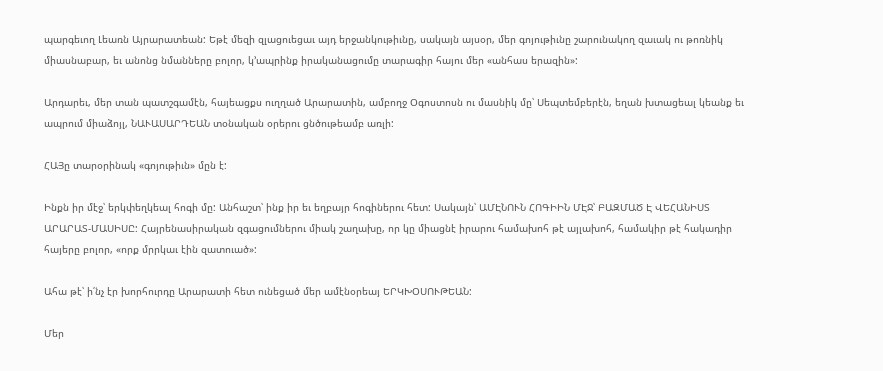պարգեւող Լեառն Այրարատեան: Եթէ մեզի զլացուեցաւ այդ երջանկութիւնը, սակայն այսօր, մեր գոյութիւնը շարունակող զաւակ ու թոռնիկ միասնաբար, եւ անոնց նմանները բոլոր, կ՚ապրինք իրականացումը տարագիր հայու մեր «անհաս երազին»:

Արդարեւ, մեր տան պատշգամէն, հայեացքս ուղղած Արարատին, ամբողջ Օգոստոսն ու մասնիկ մը՝ Սեպտեմբերէն, եղան խտացեալ կեանք եւ ապրում միաձոյլ, ՆԱՒԱՍԱՐԴԵԱՆ տօնական օրերու ցնծութեամբ առլի:

ՀԱՅը տարօրինակ «գոյութիւն» մըն է:

Ինքն իր մէջ՝ երկփեղկեալ հոգի մը: Անհաշտ՝ ինք իր եւ եղբայր հոգիներու հետ: Սակայն՝ ԱՄԷՆՈՒՆ ՀՈԳԻԻՆ ՄԷՋ՝ ԲԱԶՄԱԾ Է ՎԵՀԱՆԻՍՏ ԱՐԱՐԱՏ-ՄԱՍԻՍԸ: Հայրենասիրական զգացումներու միակ շաղախը, որ կը միացնէ իրարու համախոհ թէ այլախոհ, համակիր թէ հակադիր հայերը բոլոր, «որք մրրկաւ էին զատուած»:

Ահա թէ՝ ի՛նչ էր խորհուրդը Արարատի հետ ունեցած մեր ամէնօրեայ ԵՐԿԽՕՍՈՒԹԵԱՆ:

Մեր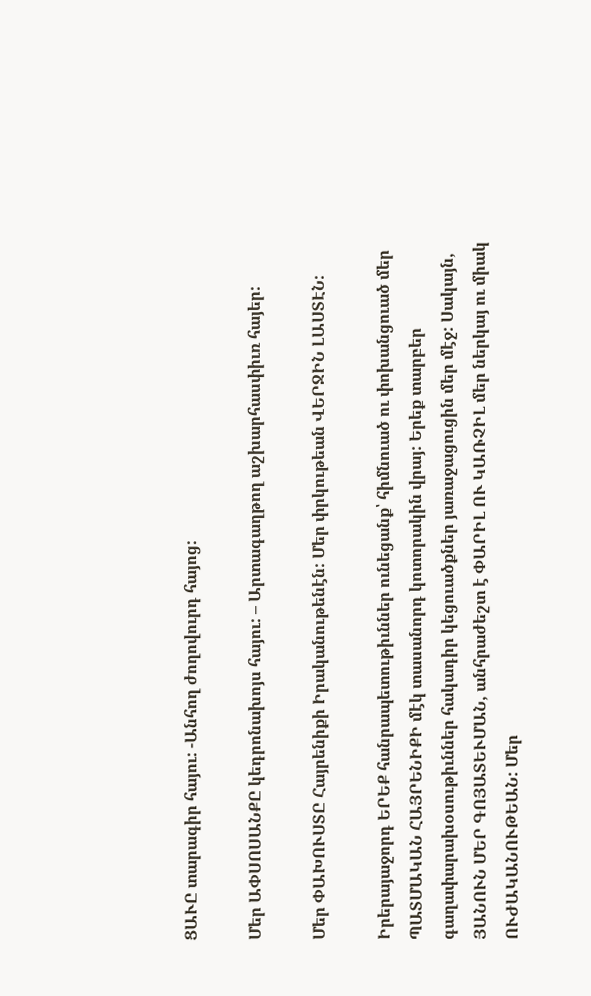ՑԱՒԸ տարագիր հայու: -Անհող ժողովուրդ հայոց:

Մեր ԱՓՍՈՍԱՆՔԸ կեդրոնախոյս հայու: – Արտագաղթող աշխարհասփիւռ հայեր:

Մեր ՓԱԽՈՒՍՏԸ Հայրենիքի Իրականութենէն: Մեր փրկութեան ՎԵՐՋԻՆ ԼԱՍՏԷՆ:

Իրերայաջորդ ԵՐԵՔ հանրապետութիւններ ունեցանք՝ հիմնուած ու փոխանցուած մեր ՊԱՏՄԱԿԱՆ ՀԱՅՐԵՆԻՔԻ մէկ տասանորդ կոտորակին վրայ: Երեք տարբեր գաղափարախօսութիւններ հակադիր կեցուածքներ յառաջացուցին մեր մէջ: Սակայն, ՅԱՆՈՒՆ ՄԵՐ ԳՈՅԱՏԵՒՄԱՆ, անհրաժեշտ է ՓԱՐԻԼ ՈՒ ԿԱՌՉԻԼ մեր ներկայ ու միակ ՈՒԺԱԿԱՆՈՒԹԵԱՆ: Մեր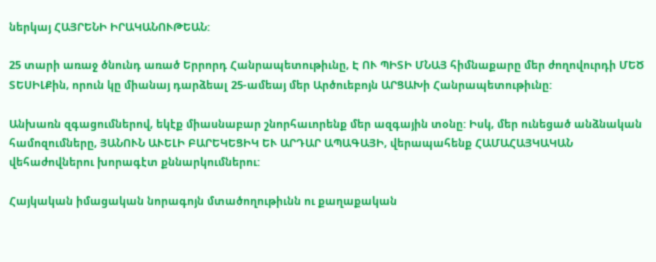ներկայ ՀԱՅՐԵՆԻ ԻՐԱԿԱՆՈՒԹԵԱՆ:

25 տարի առաջ ծնունդ առած Երրորդ Հանրապետութիւնը, Է ՈՒ ՊԻՏԻ ՄՆԱՅ հիմնաքարը մեր ժողովուրդի ՄԵԾ ՏԵՍԻԼՔին, որուն կը միանայ դարձեալ 25-ամեայ մեր Արծուեբոյն ԱՐՑԱԽի Հանրապետութիւնը:

Անխառն զգացումներով, եկէք միասնաբար շնորհաւորենք մեր ազգային տօնը: Իսկ, մեր ունեցած անձնական համոզումները, ՅԱՆՈՒՆ ԱՒԵԼԻ ԲԱՐԵԿԵՑԻԿ ԵՒ ԱՐԴԱՐ ԱՊԱԳԱՅԻ, վերապահենք ՀԱՄԱՀԱՅԿԱԿԱՆ վեհաժովներու խորագէտ քննարկումներու:

Հայկական իմացական նորագոյն մտածողութիւնն ու քաղաքական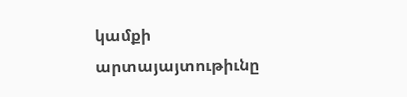կամքի արտայայտութիւնը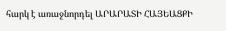հարկ է առաջնորդել ԱՐԱՐԱՏԻ ՀԱՅԵԱՑՔԻ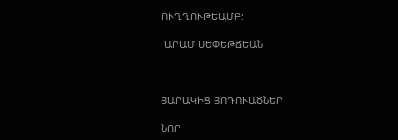ՈՒՂՂՈՒԹԵԱՄԲ:

 ԱՐԱՄ ՍԵՓԵԹՃԵԱՆ



ՅԱՐԱԿԻՑ ՅՈԴՈՒԱԾՆԵՐ

ՆՈՐ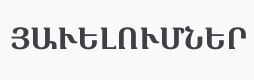ՅԱՒԵԼՈՒՄՆԵՐ